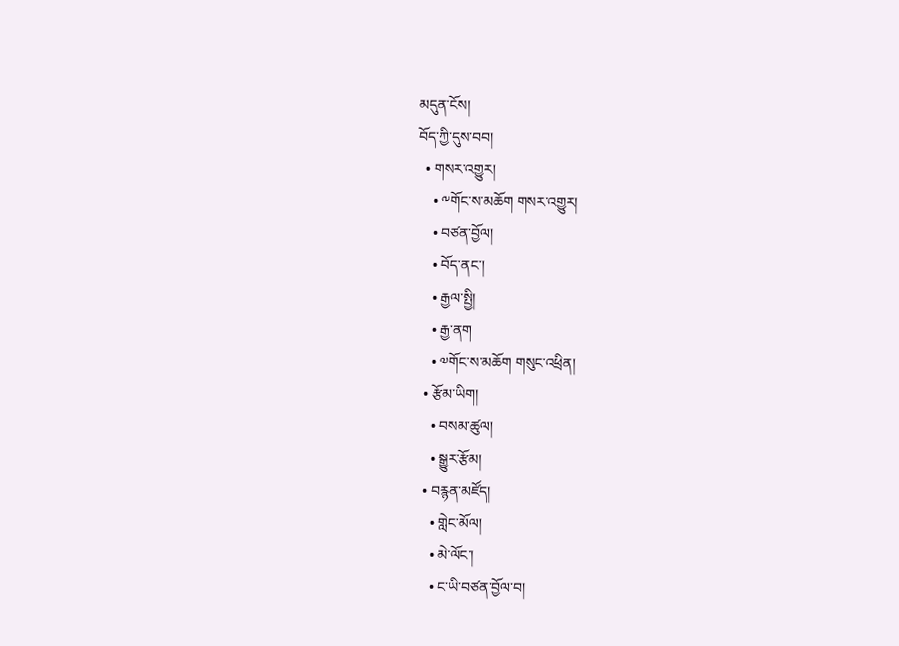མདུན་ངོས།
བོད་ཀྱི་དུས་བབ།
  • གསར་འགྱུར།
    • ༸གོང་ས་མཆོག གསར་འགྱུར།
    • བཙན་བྱོལ།
    • བོད་ནང་།
    • རྒྱལ་སྤྱི།
    • རྒྱ་ནག
    • ༧གོང་ས་མཆོག གསུང་འཕྲིན།
  • རྩོམ་ཡིག།
    • བསམ་ཚུལ།
    • སྒྱུར་རྩོམ།
  • བརྙན་མཛོད།
    • གླེང་མོལ།
    • མེ་ལོང་།
    • ང་ཡི་བཙན་བྱོལ་བ།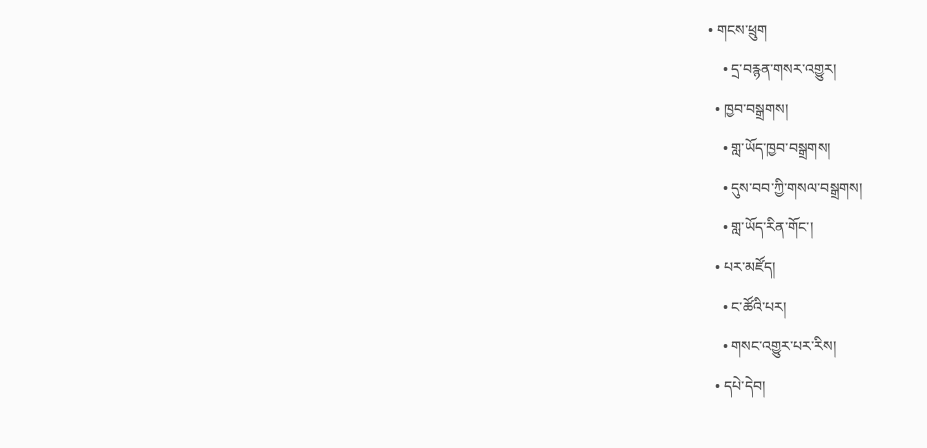• གངས་ཕྲུག
    • དྲ་བརྙན་གསར་འགྱུར།
  • ཁྱབ་བསྒྲགས།
    • གླ་ཡོད་ཁྱབ་བསྒྲགས།
    • དུས་བབ་ཀྱི་གསལ་བསྒྲགས།
    • གླ་ཡོད་རིན་གོང་།
  • པར་མཛོད།
    • ང་ཚོའི་པར།
    • གསང་འགྱུར་པར་རིས།
  • དཔེ་དེབ།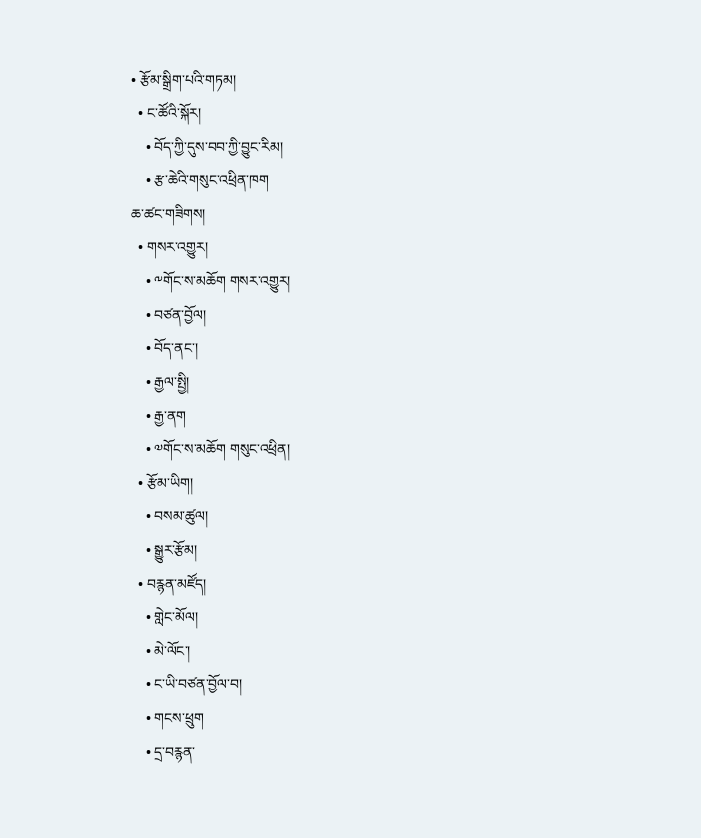• རྩོམ་སྒྲིག་པའི་གཏམ།
  • ང་ཚོའི་སྐོར།
    • བོད་ཀྱི་དུས་བབ་ཀྱི་བྱུང་རིམ།
    • རྩ་ཆེའི་གསུང་འཕྲིན་ཁག
ཆ་ཚང་གཟིགས།
  • གསར་འགྱུར།
    • ༸གོང་ས་མཆོག གསར་འགྱུར།
    • བཙན་བྱོལ།
    • བོད་ནང་།
    • རྒྱལ་སྤྱི།
    • རྒྱ་ནག
    • ༧གོང་ས་མཆོག གསུང་འཕྲིན།
  • རྩོམ་ཡིག།
    • བསམ་ཚུལ།
    • སྒྱུར་རྩོམ།
  • བརྙན་མཛོད།
    • གླེང་མོལ།
    • མེ་ལོང་།
    • ང་ཡི་བཙན་བྱོལ་བ།
    • གངས་ཕྲུག
    • དྲ་བརྙན་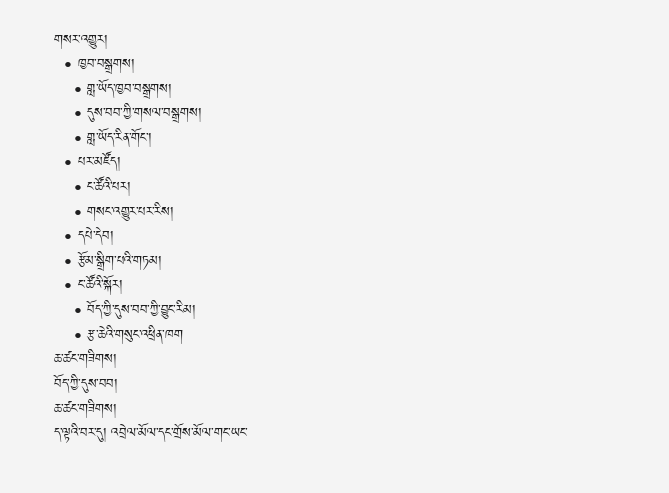གསར་འགྱུར།
  • ཁྱབ་བསྒྲགས།
    • གླ་ཡོད་ཁྱབ་བསྒྲགས།
    • དུས་བབ་ཀྱི་གསལ་བསྒྲགས།
    • གླ་ཡོད་རིན་གོང་།
  • པར་མཛོད།
    • ང་ཚོའི་པར།
    • གསང་འགྱུར་པར་རིས།
  • དཔེ་དེབ།
  • རྩོམ་སྒྲིག་པའི་གཏམ།
  • ང་ཚོའི་སྐོར།
    • བོད་ཀྱི་དུས་བབ་ཀྱི་བྱུང་རིམ།
    • རྩ་ཆེའི་གསུང་འཕྲིན་ཁག
ཆ་ཚང་གཟིགས།
བོད་ཀྱི་དུས་བབ།
ཆ་ཚང་གཟིགས།
ད་ལྟའི་བར་དུ། འབྲེལ་མོལ་དང་གྲོས་མོལ་གང་ཡང་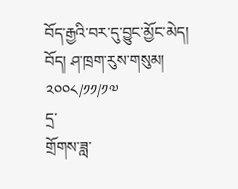བོད་རྒྱའི་བར་དུ་བྱུང་མྱོང་མེད།
བོད། ཤ་ཁྲག་རུས་གསུམ།
༢༠༠༨/༡༡/༡༧
དྲ་
གྲོགས་ཟླ་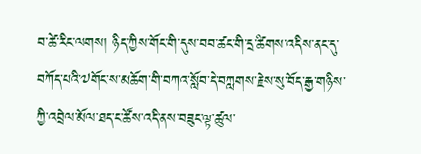བ་ཚེ་རིང་ལགས། ཉིད་ཀྱིས་གོང་གི་དུས་བབ་ཚང་གི་དྲ་ཚིགས་འདིས་ནང་དུ་བཀོད་པའི་༧གོང་ས་མཆོག་གི་བཀའ་སློབ་དེ་བཀླགས་རྗེས་སུ་བོད་རྒྱ་གཉིས་ཀྱི་འབྲེལ་མོལ་ཐད་ང་ཚོས་འདི་ནས་བཟུང་ལྟ་ཚུལ་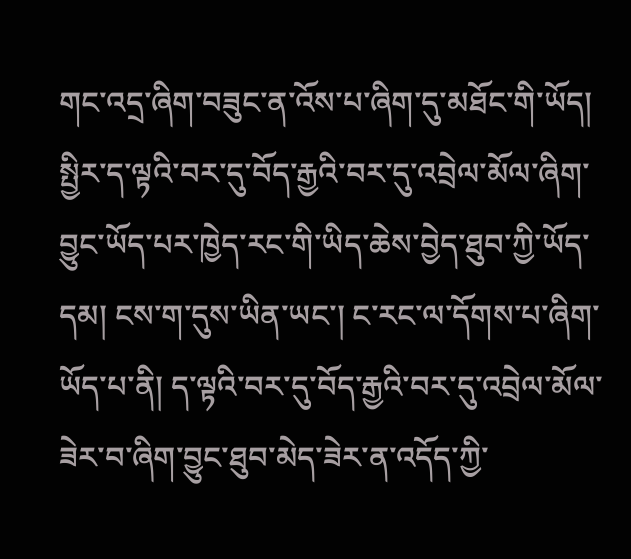གང་འདྲ་ཞིག་བཟུང་ན་འོས་པ་ཞིག་དུ་མཐོང་གི་ཡོད། སྤྱིར་ད་ལྟའི་བར་དུ་བོད་རྒྱའི་བར་དུ་འབྲེལ་མོལ་ཞིག་བྱུང་ཡོད་པར་ཁྱེད་རང་གི་ཡིད་ཆེས་བྱེད་ཐུབ་ཀྱི་ཡོད་དམ། ངས་ག་དུས་ཡིན་ཡང་། ང་རང་ལ་དོགས་པ་ཞིག་ཡོད་པ་ནི། ད་ལྟའི་བར་དུ་བོད་རྒྱའི་བར་དུ་འབྲེལ་མོལ་ཟེར་བ་ཞིག་བྱུང་ཐུབ་མེད་ཟེར་ན་འདོད་ཀྱི་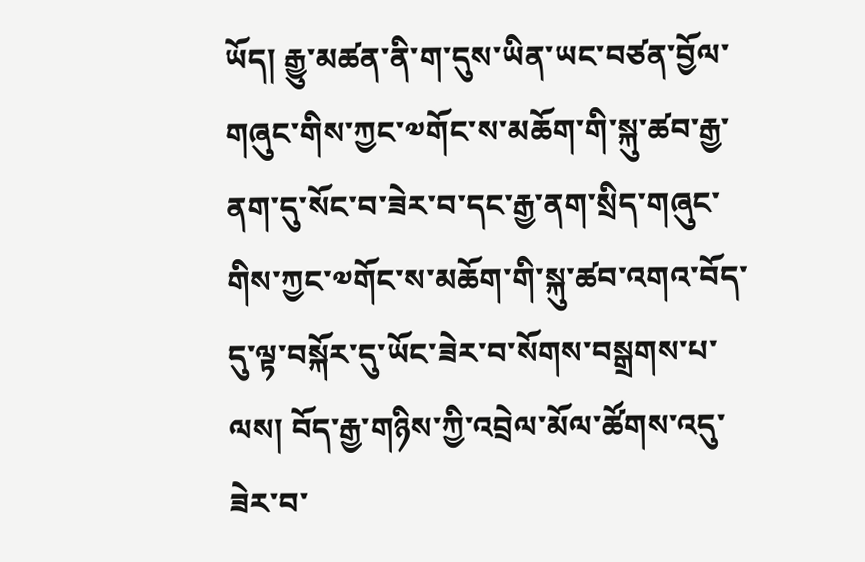ཡོད། རྒྱུ་མཚན་ནི་ག་དུས་ཡིན་ཡང་བཙན་བྱོལ་གཞུང་གིས་ཀྱང་༧གོང་ས་མཆོག་གི་སྐུ་ཚབ་རྒྱ་ནག་དུ་སོང་བ་ཟེར་བ་དང་རྒྱ་ནག་སྲིད་གཞུང་གིས་ཀྱང་༧གོང་ས་མཆོག་གི་སྐུ་ཚབ་འགའ་བོད་དུ་ལྟ་བསྐོར་དུ་ཡོང་ཟེར་བ་སོགས་བསྒྲགས་པ་ལས། བོད་རྒྱ་གཉིས་ཀྱི་འབྲེལ་མོལ་ཚོགས་འདུ་ཟེར་བ་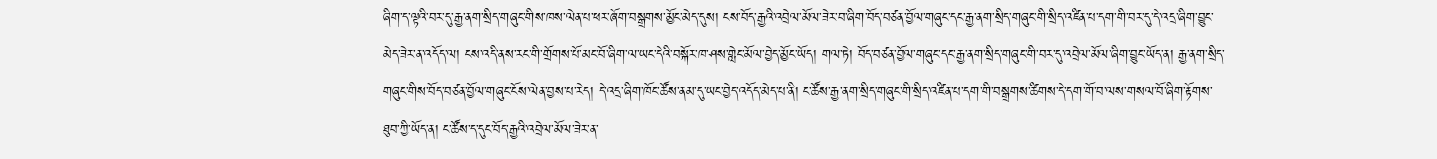ཞིག་ད་ལྟའི་བར་དུ་རྒྱ་ནག་སྲིད་གཞུང་གིས་ཁས་ལེན་པ་ཕར་ཞོག་བསྒྲགས་མྱོང་མེད་དུས། ངས་བོད་རྒྱའི་འབྲེལ་མོལ་ཟེར་བ་ཞིག་བོད་བཙན་བྱོལ་གཞུང་དང་རྒྱ་ནག་སྲིད་གཞུང་གི་སྲིད་འཛིན་པ་དག་གི་བར་དུ་དེ་འདྲ་ཞིག་བྱུང་མེད་ཟེར་ན་འདོད་ལ། ངས་འདི་ནས་རང་གི་གྲོགས་པོ་མང་བོ་ཞིག་ལ་ཡང་དེའི་བསྐོར་ཁ་ཤས་གླེང་མོལ་བྱེད་མྱོང་ཡོད། གལ་ཏེ། བོད་བཙན་བྱོལ་གཞུང་དང་རྒྱ་ནག་སྲིད་གཞུང་གི་བར་དུ་འབྲེལ་མོལ་ཞིག་བྱུང་ཡོད་ན། རྒྱ་ནག་སྲིད་གཞུང་གིས་བོད་བཙན་བྱོལ་གཞུང་ངོས་ལེན་བྱས་པ་རེད། དེ་འདྲ་ཞིག་ཁོང་ཚོས་ནམ་དུ་ཡང་བྱེད་འདོད་མེད་པ་ནི། ང་ཚོས་རྒྱ་ནག་སྲིད་གཞུང་གི་སྲིད་འཛིན་པ་དག་གི་བསྒྲགས་ཚིགས་དེ་དག་གོ་བ་ལས་གསལ་བོ་ཞིག་རྟོགས་ཐུབ་ཀྱི་ཡོད་ན། ང་ཚོས་ད་དུང་བོད་རྒྱའི་འབྲེལ་མོལ་ཟེར་ན་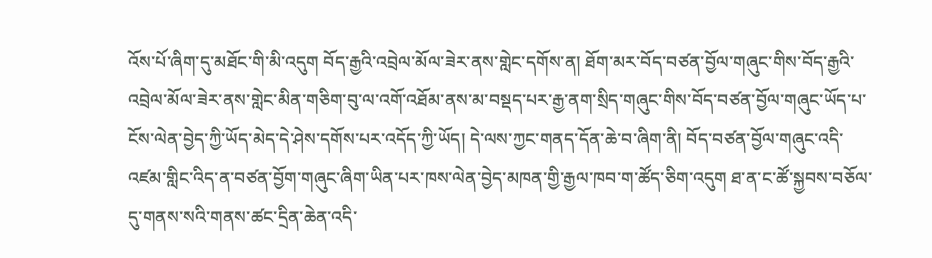འོས་པོ་ཞིག་དུ་མཐོང་གི་མི་འདུག བོད་རྒྱའི་འབྲེལ་མོལ་ཟེར་ནས་གླེང་དགོས་ན། ཐོག་མར་བོད་བཙན་བྱོལ་གཞུང་གིས་བོད་རྒྱའི་འབྲེལ་མོལ་ཟེར་ནས་གླེང་མིན་གཅིག་བུ་ལ་འགོ་འཐོམ་ནས་མ་བསྡད་པར་རྒྱ་ནག་སྲིད་གཞུང་གིས་བོད་བཙན་བྱོལ་གཞུང་ཡོད་པ་ངོས་ལེན་བྱེད་ཀྱི་ཡོད་མེད་དེ་ཤེས་དགོས་པར་འདོད་ཀྱི་ཡོད། དེ་ལས་ཀྱང་གནད་དོན་ཆེ་བ་ཞིག་ནི། བོད་བཙན་བྱོལ་གཞུང་འདི་འཛམ་གླིང་འིད་ན་བཙན་བྱོག་གཞུང་ཞིག་ཡིན་པར་ཁས་ལེན་བྱེད་མཁན་གྱི་རྒྱལ་ཁབ་ག་ཚོད་ཅིག་འདུག ཐ་ན་ང་ཚོ་སྐྱབས་བཅོལ་དུ་གནས་སའི་གནས་ཚང་དྲིན་ཆེན་འདི་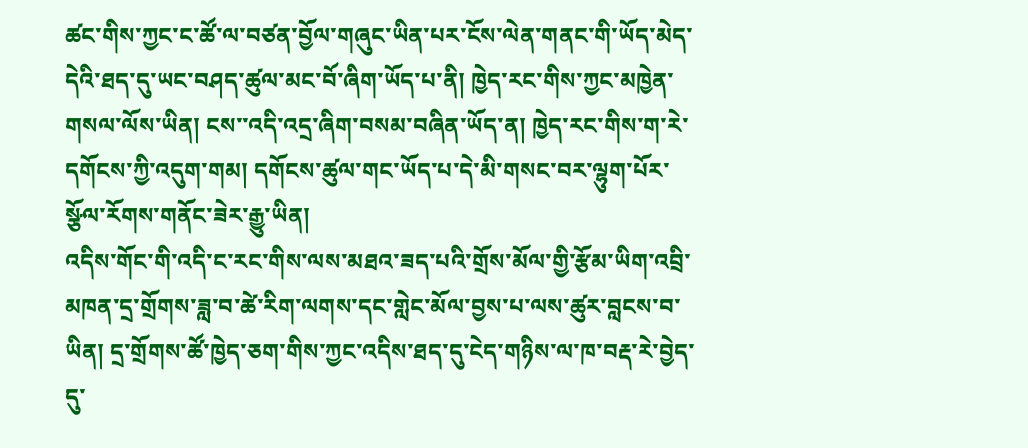ཚང་གིས་ཀྱང་ང་ཚོ་ལ་བཙན་བྱོལ་གཞུང་ཡིན་པར་ངོས་ལེན་གནང་གི་ཡོད་མེད་དེའི་ཐད་དུ་ཡང་བཤད་ཚུལ་མང་བོ་ཞིག་ཡོད་པ་ནི། ཁྱེད་རང་གིས་ཀྱང་མཁྱེན་གསལ་ལོས་ཡིན། ངས་་འདི་འདྲ་ཞིག་བསམ་བཞིན་ཡོད་ན། ཁྱེད་རང་གིས་ག་རེ་དགོངས་ཀྱི་འདུག་གམ། དགོངས་ཚུལ་གང་ཡོད་པ་དེ་མི་གསང་བར་ལྷུག་པོར་སྩོལ་རོགས་གནོང་ཟེར་རྒྱུ་ཡིན།
འདིས་གོང་གི་འདི་ང་རང་གིས་ལས་མཐའ་ཟད་པའི་གྲོས་མོལ་གྱི་རྩོམ་ཡིག་འབྲི་མཁན་དྲ་གྲོགས་ཟླ་བ་ཚེ་རིག་ལགས་དང་གླེང་མོལ་བྱས་པ་ལས་ཚུར་བླངས་བ་ཡིན། དྲ་གྲོགས་ཚོ་ཁྱེད་ཅག་གིས་ཀྱང་འདིས་ཐད་དུ་ངེད་གཉིས་ལ་ཁ་བརྡ་རེ་བྱེད་དུ་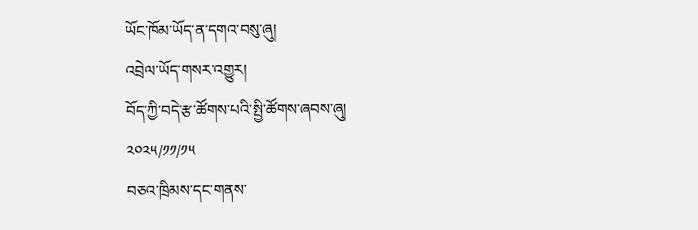ཡོང་ཁོམ་ཡོད་ན་དགའ་བསུ་ཞུ།
འབྲེལ་ཡོད་གསར་འགྱུར།
བོད་ཀྱི་བདེ་རྩ་ཚོགས་པའི་སྤྱི་ཚོགས་ཞབས་ཞུ།
༢༠༢༥/༡༡/༡༥
བཅའ་ཁྲིམས་དང་གནས་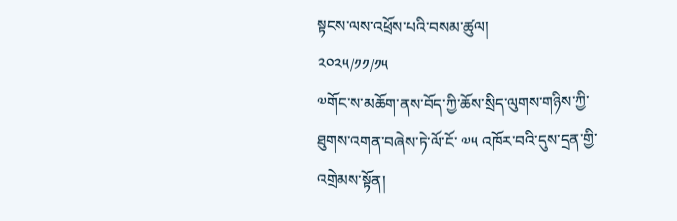སྟངས་ལས་འཕྲོས་པའི་བསམ་ཚུལ།
༢༠༢༥/༡༡/༡༥
༧གོང་ས་མཆོག་ནས་བོད་ཀྱི་ཆོས་སྲིད་ལུགས་གཉིས་ཀྱི་ཐུགས་འགན་བཞེས་ཏེ་ལོ་ངོ་ ༧༥ འཁོར་བའི་དུས་དྲན་གྱི་འགྲེམས་སྟོན།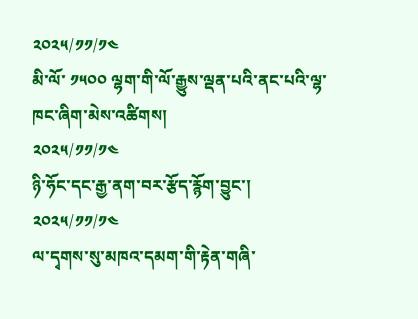༢༠༢༥/༡༡/༡༤
མི་ལོ་ ༡༥༠༠ ལྷག་གི་ལོ་རྒྱུས་ལྡན་པའི་ནང་པའི་ལྷ་ཁང་ཞིག་མེས་འཚིགས།
༢༠༢༥/༡༡/༡༤
ཉི་ཧོང་དང་རྒྱ་ནག་བར་རྩོད་རྙོག་བྱུང་།
༢༠༢༥/༡༡/༡༤
ལ་དྭགས་སུ་མཁའ་དམག་གི་རྟེན་གཞི་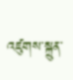འཛུགས་སྐྲུན་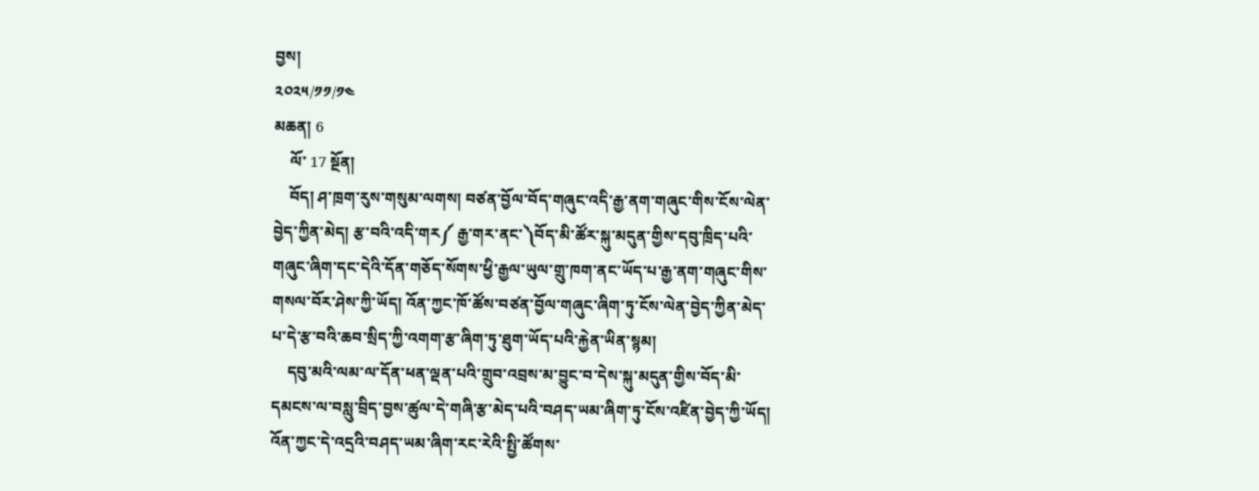བྱས།
༢༠༢༥/༡༡/༡༤
མཆན། 6
    ལོ་ 17 སྔོན།
    བོད། ཤ་ཁྲག་རུས་གསུམ་ལགས། བཙན་བྱོལ་བོད་གཞུང་འདི་རྒྱ་ནག་གཞུང་གིས་ངོས་ལེན་བྱེད་ཀྱིན་མེད། རྩ་བའི་འདི་གར༼ རྒྱ་གར་ནང་༽བོད་མི་ཚོར་སྐུ་མདུན་གྱིས་དབུ་ཁྲིད་པའི་གཞུང་ཞིག་དང་དེའི་དོན་གཅོད་སོགས་ཕྱི་རྒྱལ་ཡུལ་གྲུ་ཁག་ནང་ཡོད་པ་རྒྱ་ནག་གཞུང་གིས་གསལ་བོར་ཤེས་ཀྱི་ཡོད། འོན་ཀྱང་ཁོ་ཚོས་བཙན་བྱོལ་གཞུང་ཞིག་ཏུ་ངོས་ལེན་བྱེད་ཀྱིན་མེད་པ་དེ་རྩ་བའི་ཆབ་སྲིད་ཀྱི་འགག་རྩ་ཞིག་ཏུ་ཐུག་ཡོད་པའི་རྐྱེན་ཡིན་སྙམ།
    དབུ་མའི་ལམ་ལ་དོན་ཕན་ལྡན་པའི་གྲུབ་འབྲས་མ་བྱུང་བ་དེས་སྐུ་མདུན་གྱིས་བོད་མི་དམངས་ལ་བསླུ་བྲིད་བྱས་ཚུལ་དེ་གཞི་རྩ་མེད་པའི་བཤད་ཡམ་ཞིག་ཏུ་ངོས་འཛིན་བྱེད་ཀྱི་ཡོད། འོན་ཀྱང་དེ་འདྲའི་བཤད་ཡམ་ཞིག་རང་རེའི་སྤྱི་ཚོགས་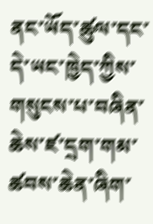ནང་ཡོད་ཚུལ་དང་དེ་ཡང་ཁྱེད་ཀྱིས་གསུངས་པ་བཞིན་ཆེས་ཛ་དྲག་གམ་ཚབས་ཆེན་ཞིག་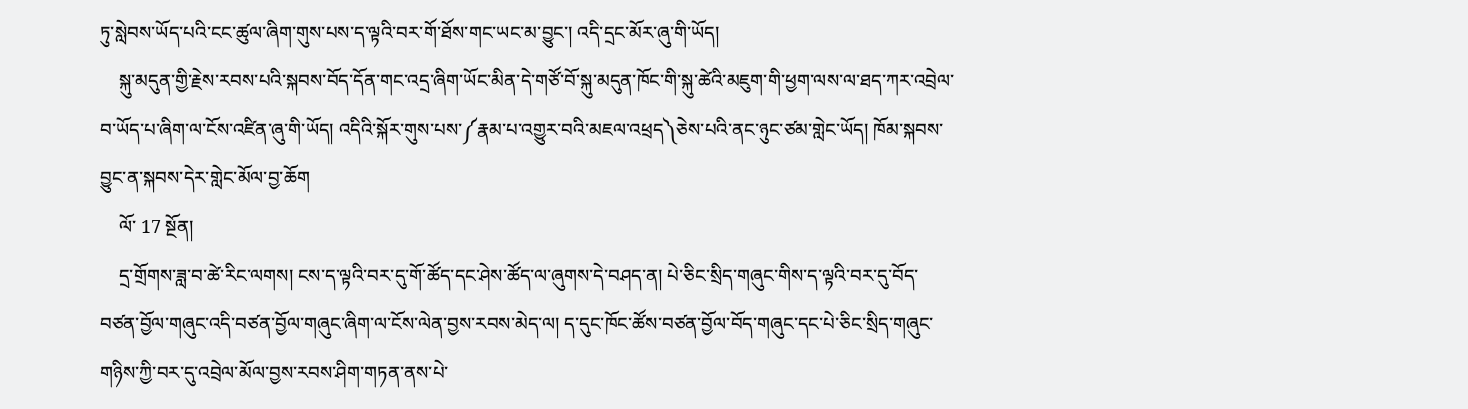ཏུ་སླེབས་ཡོད་པའི་ངང་ཚུལ་ཞིག་གུས་པས་ད་ལྟའི་བར་གོ་ཐོས་གང་ཡང་མ་བྱུང་། འདི་དྲང་མོར་ཞུ་གི་ཡོད།
    སྐུ་མདུན་གྱི་རྗེས་རབས་པའི་སྐབས་བོད་དོན་གང་འདྲ་ཞིག་ཡོང་མིན་དེ་གཙོ་བོ་སྐུ་མདུན་ཁོང་གི་སྐུ་ཚེའི་མཇུག་གི་ཕྱག་ལས་ལ་ཐད་ཀར་འབྲེལ་བ་ཡོད་པ་ཞིག་ལ་ངོས་འཛིན་ཞུ་གི་ཡོད། འདིའི་སྐོར་གུས་པས་༼རྣམ་པ་འགྱུར་བའི་མཇལ་འཕྲད༽ཅེས་པའི་ནང་ཉུང་ཙམ་གླེང་ཡོད། ཁོམ་སྐབས་བྱུང་ན་སྐབས་དེར་གླེང་མོལ་བྱ་ཆོག
    ལོ་ 17 སྔོན།
    དྲ་གྲོགས་ཟླ་བ་ཚེ་རིང་ལགས། ངས་ད་ལྟའི་བར་དུ་གོ་ཚོད་དང་ཤེས་ཚོད་ལ་ཞུགས་དེ་བཤད་ན། པེ་ཅིང་སྲིད་གཞུང་གིས་ད་ལྟའི་བར་དུ་བོད་བཙན་བྱོལ་གཞུང་འདི་བཙན་བྱོལ་གཞུང་ཞིག་ལ་ངོས་ལེན་བྱས་རབས་མེད་ལ། ད་དུང་ཁོང་ཚོས་བཙན་བྱོལ་བོད་གཞུང་དང་པེ་ཅིང་སྲིད་གཞུང་གཉིས་ཀྱི་བར་དུ་འབྲེལ་མོལ་བྱས་རབས་ཤིག་གཏན་ནས་པེ་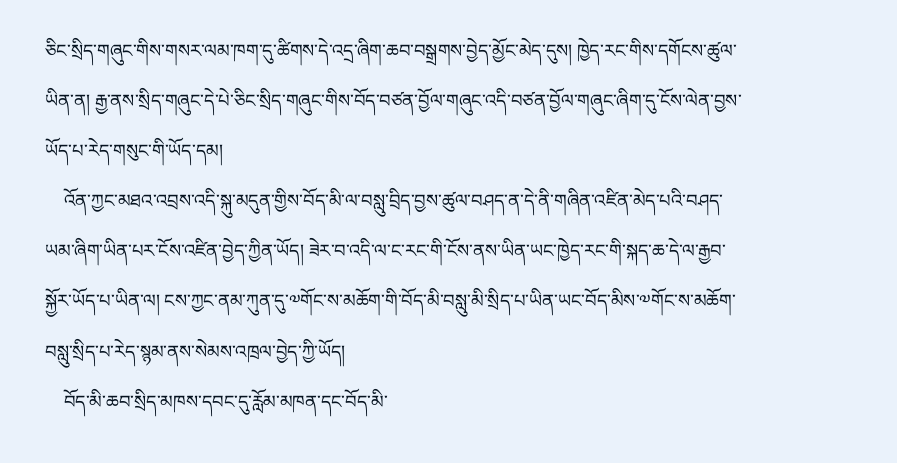ཅིང་སྲིད་གཞུང་གིས་གསར་ལམ་ཁག་དུ་ཚིགས་དེ་འདྲ་ཞིག་ཆབ་བསྒྲགས་བྱེད་མྱོང་མེད་དུས། ཁྱེད་རང་གིས་དགོངས་ཚུལ་ཡིན་ན། རྒྱ་ནས་སྲིད་གཞུང་དེ་པེ་ཅིང་སྲིད་གཞུང་གིས་བོད་བཙན་བྱོལ་གཞུང་འདི་བཙན་བྱོལ་གཞུང་ཞིག་དུ་ངོས་ལེན་བྱས་ཡོད་པ་རེད་གསུང་གི་ཡོད་དམ།
    འོན་ཀྱང་མཐའ་འབྲས་འདི་སྐུ་མདུན་གྱིས་བོད་མི་ལ་བསླུ་བྲིད་བྱས་ཚུལ་བཤད་ན་དེ་ནི་གཞིན་འཛིན་མེད་པའི་བཤད་ཡམ་ཞིག་ཡིན་པར་ངོས་འཛིན་བྱེད་ཀྱིན་ཡོད། ཟེར་བ་འདི་ལ་ང་རང་གི་ངོས་ནས་ཡིན་ཡང་ཁྱེད་རང་གི་སྐད་ཆ་དེ་ལ་རྒྱབ་སྐྱོར་ཡོད་པ་ཡིན་ལ། ངས་ཀྱང་ནམ་ཀུན་དུ་༧གོང་ས་མཆོག་གི་བོད་མི་བསླུ་མི་སྲིད་པ་ཡིན་ཡང་བོད་མིས་༧གོང་ས་མཆོག་བསླུ་སྲིད་པ་རེད་སྙམ་ནས་སེམས་འཁྲལ་བྱེད་ཀྱི་ཡོད།
    བོད་མི་ཆབ་སྲིད་མཁས་དབང་དུ་རློམ་མཁན་དང་བོད་མི་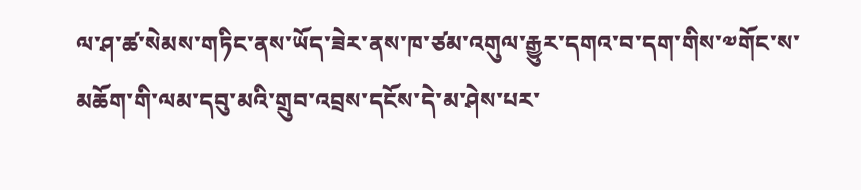ལ་ཤ་ཚ་སེམས་གཏིང་ནས་ཡོད་ཟེར་ནས་ཁ་ཙམ་འགུལ་རྒྱུར་དགའ་བ་དག་གིས་༧གོང་ས་མཆོག་གི་ལམ་དབུ་མའི་གྲུབ་འབྲས་དངོས་དེ་མ་ཤེས་པར་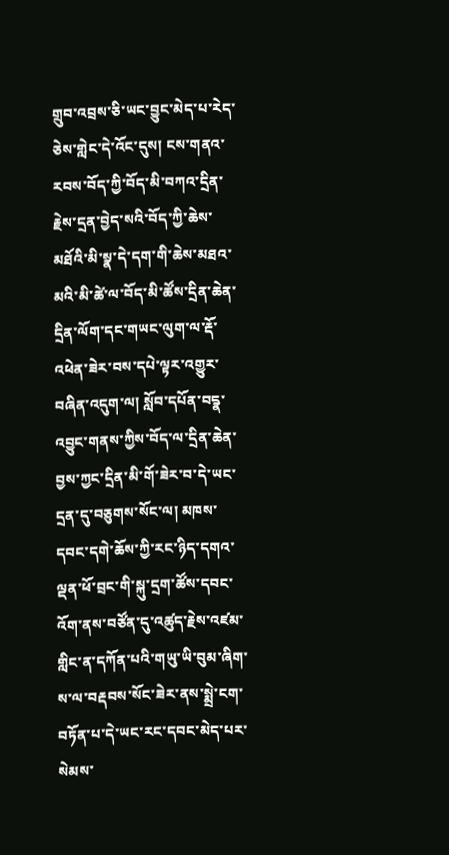གྲུབ་འབྲས་ཅི་ཡང་བྱུང་མེད་པ་རེད་ཅེས་གླེང་དེ་འོང་དུས། ངས་གནའ་རབས་བོད་ཀྱི་བོད་མི་བཀའ་དྲིན་རྗེས་དྲན་བྱེད་སའི་བོད་ཀྱི་ཆེས་མཐོའི་མི་སྣ་དེ་དག་གི་ཆེས་མཐའ་མའི་མི་ཚེ་ལ་བོད་མི་ཚོས་དྲིན་ཆེན་དྲིན་ལོག་དང་གཡང་ལུག་ལ་རྡོ་འཕེན་ཟེར་བས་དཔེ་ལྟར་འགྱུར་བཞིན་འདུག་ལ། སློབ་དཔོན་བདྣ་འབྱུང་གནས་ཀྱིས་བོད་ལ་དྲིན་ཆེན་བྱས་ཀྱང་དྲིན་མི་གོ་ཟེར་བ་དེ་ཡང་དྲན་དུ་བཅུགས་སོང་ལ། མཁས་དབང་དགེ་ཆོས་ཀྱི་རང་ཉིད་དགའ་ལྡན་ཕོ་བྲང་གི་སྐུ་དྲག་ཚོས་དབང་འོག་ནས་བཙོན་དུ་འཚུད་རྗེས་འཛམ་གླིང་ན་དཀོན་པའི་གཡུ་ཡི་བུམ་ཞིག་ས་ལ་བརྡབས་སོང་ཟེར་ནས་སྨྲེ་ངག་བཏོན་པ་དེ་ཡང་རང་དབང་མེད་པར་སེམས་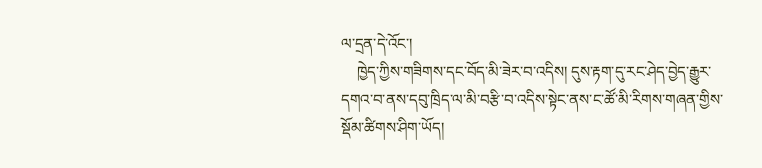ལ་དྲན་དེ་འོང་།
    ཁྱེད་ཀྱིས་གཟིགས་དང་བོད་མི་ཟེར་བ་འདིས། དུས་རྟག་དུ་རང་ཤེད་བྱེད་རྒྱུར་དགའ་བ་ནས་དབུ་ཁྲིད་ལ་མི་བརྩི་བ་འདིས་སྟེང་ནས་ང་ཚོ་མི་རིགས་གཞན་གྱིས་སྡོམ་ཚིགས་ཤིག་ཡོད།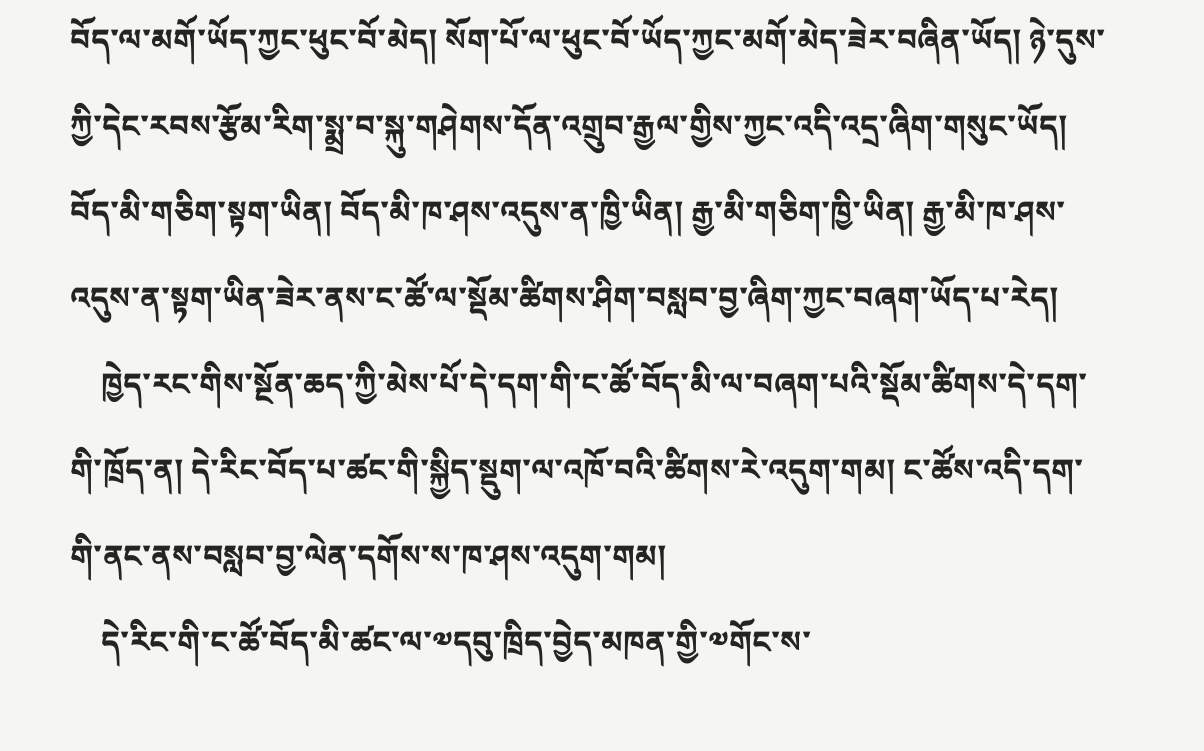བོད་ལ་མགོ་ཡོད་ཀྱང་ཕུང་བོ་མེད། སོག་པོ་ལ་ཕུང་བོ་ཡོད་ཀྱང་མགོ་མེད་ཟེར་བཞིན་ཡོད། ཉེ་དུས་ཀྱི་དེང་རབས་རྩོམ་རིག་སྨྲ་བ་སྐུ་གཤེགས་དོན་འགྲུབ་རྒྱལ་གྱིས་ཀྱང་འདི་འདྲ་ཞིག་གསུང་ཡོད། བོད་མི་གཅིག་སྟག་ཡིན། བོད་མི་ཁ་ཤས་འདུས་ན་ཁྱི་ཡིན། རྒྱ་མི་གཅིག་ཁྱི་ཡིན། རྒྱ་མི་ཁ་ཤས་འདུས་ན་སྟག་ཡིན་ཟེར་ནས་ང་ཚོ་ལ་སྡོམ་ཚིགས་ཤིག་བསླབ་བྱ་ཞིག་ཀྱང་བཞག་ཡོད་པ་རེད།
    ཁྱེད་རང་གིས་སྔོན་ཆད་ཀྱི་མེས་པོ་དེ་དག་གི་ང་ཚོ་བོད་མི་ལ་བཞག་པའི་སྡོམ་ཚིགས་དེ་དག་གི་ཁྲོད་ན། དེ་རིང་བོད་པ་ཚང་གི་སྐྱིད་སྡུག་ལ་འཁོ་བའི་ཚིགས་རེ་འདུག་གམ། ང་ཚོས་འདི་དག་གི་ནང་ནས་བསླབ་བྱ་ལེན་དགོས་ས་ཁ་ཤས་འདུག་གམ།
    དེ་རིང་གི་ང་ཚོ་བོད་མི་ཚང་ལ་༧དབུ་ཁྲིད་བྱེད་མཁན་གྱི་༧གོང་ས་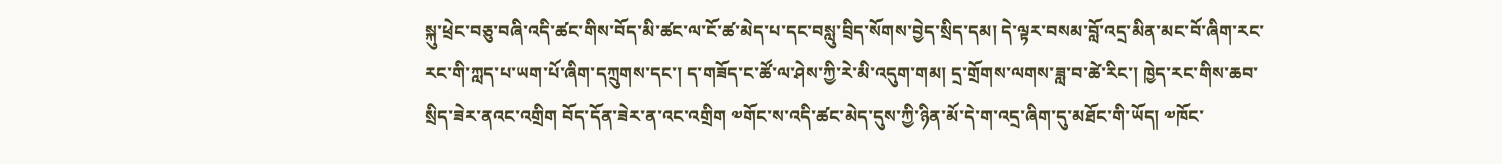སྐུ་ཕྲེང་བཅུ་བཞི་འདི་ཚང་གིས་བོད་མི་ཚང་ལ་ངོ་ཚ་མེད་པ་དང་བསླུ་བྲིད་སོགས་བྱེད་སྲིད་དམ། དེ་ལྟར་བསམ་བློ་འདྲ་མིན་མང་བོ་ཞིག་རང་རང་གི་ཀླད་པ་ཡག་པོ་ཞིག་དཀྲུགས་དང་། ད་གཟོད་ང་ཚོ་ལ་ཤེས་ཀྱི་རེ་མི་འདུག་གམ། དྲ་གྲོགས་ལགས་ཟླ་བ་ཚེ་རིང་། ཁྱེད་རང་གིས་ཆབ་སྲིད་ཟེར་ནའང་འགྲིག བོད་དོན་ཟེར་ན་འང་འགྲིག ༧གོང་ས་འདི་ཚང་མེད་དུས་ཀྱི་ཉིན་མོ་དེ་ག་འདྲ་ཞིག་དུ་མཐོང་གི་ཡོད། ༧ཁོང་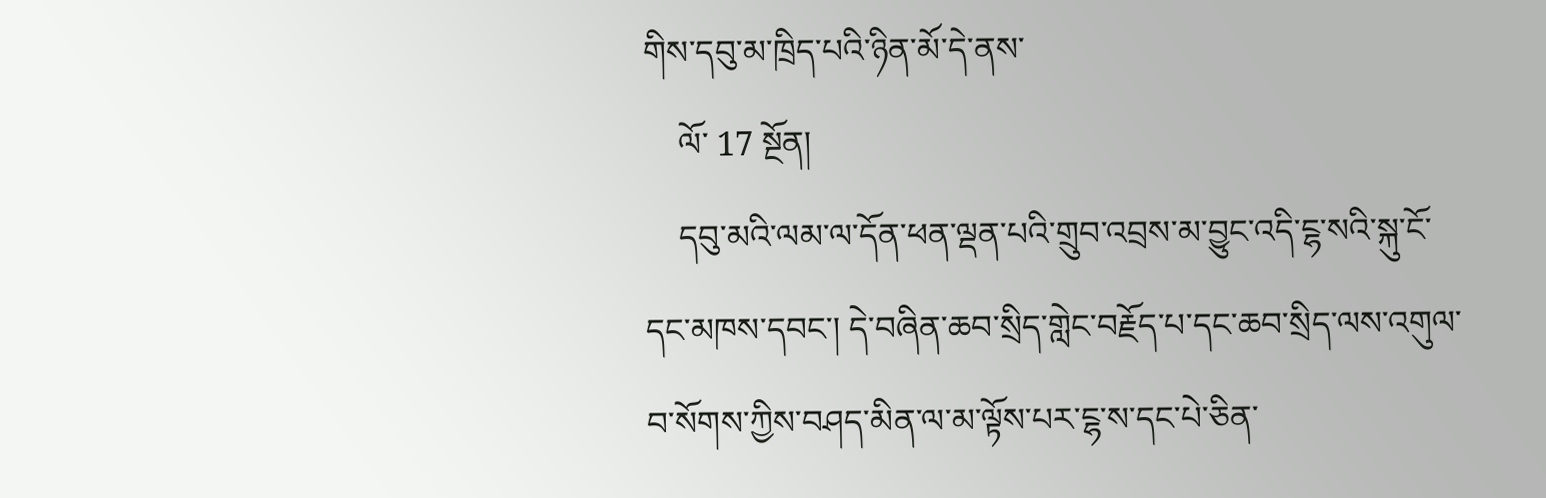གིས་དབུ་མ་ཁྲིད་པའི་ཉིན་མོ་དེ་ནས་
    ལོ་ 17 སྔོན།
    དབུ་མའི་ལམ་ལ་དོན་ཕན་ལྡན་པའི་གྲུབ་འབྲས་མ་བྱུང་འདི་ངྷ་སའི་སྐུ་ངོ་དང་མཁས་དབང་། དེ་བཞིན་ཆབ་སྲིད་གླེང་བརྗོད་པ་དང་ཆབ་སྲིད་ལས་འགུལ་བ་སོགས་ཀྱིས་བཤད་མིན་ལ་མ་ལྟོས་པར་ངྷ་ས་དང་པེ་ཅིན་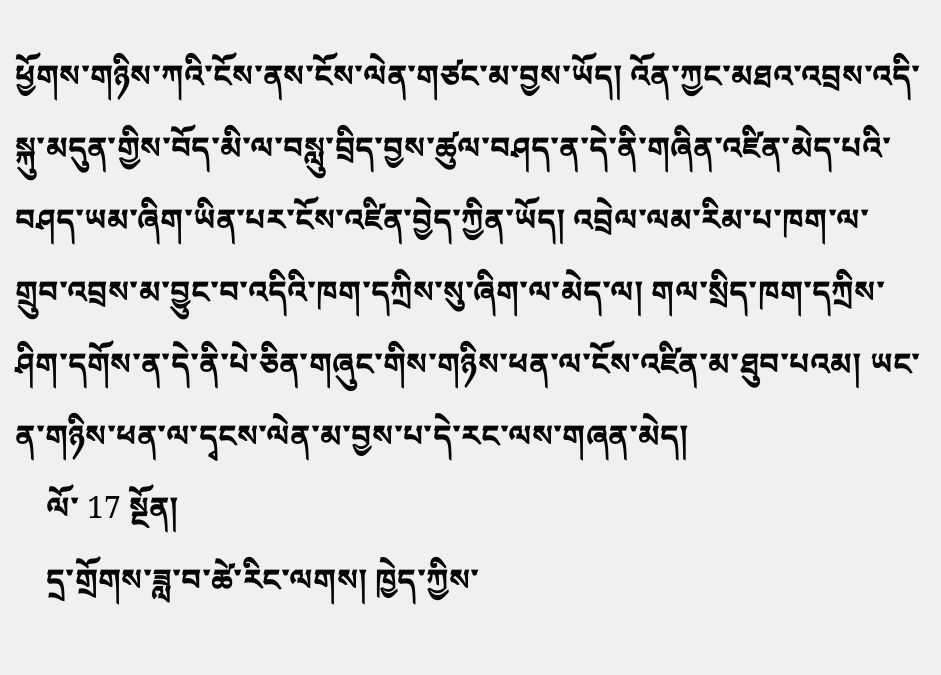ཕྱོགས་གཉིས་ཀའི་ངོས་ནས་ངོས་ལེན་གཙང་མ་བྱས་ཡོད། འོན་ཀྱང་མཐའ་འབྲས་འདི་སྐུ་མདུན་གྱིས་བོད་མི་ལ་བསླུ་བྲིད་བྱས་ཚུལ་བཤད་ན་དེ་ནི་གཞིན་འཛིན་མེད་པའི་བཤད་ཡམ་ཞིག་ཡིན་པར་ངོས་འཛིན་བྱེད་ཀྱིན་ཡོད། འབྲེལ་ལམ་རིམ་པ་ཁག་ལ་གྲུབ་འབྲས་མ་བྱུང་བ་འདིའི་ཁག་དཀྲིས་སུ་ཞིག་ལ་མེད་ལ། གལ་སྲིད་ཁག་དཀྲིས་ཤིག་དགོས་ན་དེ་ནི་པེ་ཅིན་གཞུང་གིས་གཉིས་ཕན་ལ་ངོས་འཛིན་མ་ཐུབ་པའམ། ཡང་ན་གཉིས་ཕན་ལ་དྭངས་ལེན་མ་བྱས་པ་དེ་རང་ལས་གཞན་མེད།
    ལོ་ 17 སྔོན།
    དྲ་གྲོགས་ཟླ་བ་ཚེ་རིང་ལགས། ཁྱེད་ཀྱིས་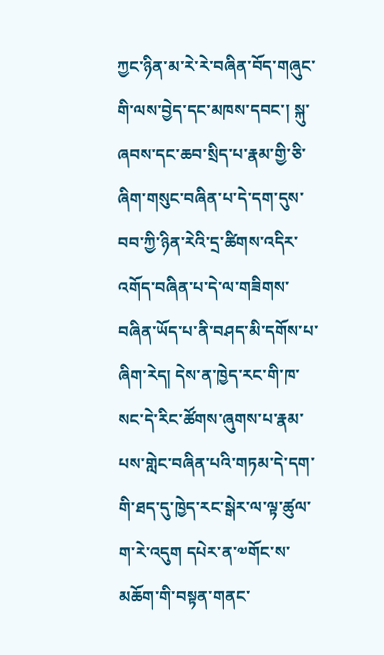ཀྱང་ཉིན་མ་རེ་རེ་བཞིན་བོད་གཞུང་གི་ལས་བྱེད་དང་མཁས་དབང་། སྐུ་ཞབས་དང་ཆབ་སྲིད་པ་རྣམ་གྱི་ཅི་ཞིག་གསུང་བཞིན་པ་དེ་དག་དུས་བབ་ཀྱི་ཉིན་རེའི་དྲ་ཚིགས་འདིར་འགོད་བཞིན་པ་དེ་ལ་གཟིགས་བཞིན་ཡོད་པ་ནི་བཤད་མི་དགོས་པ་ཞིག་རེད། དེས་ན་ཁྱེད་རང་གི་ཁ་སང་དེ་རིང་ཚོགས་ཞུགས་པ་རྣམ་པས་གླེང་བཞིན་པའི་གཏམ་དེ་དག་གི་ཐད་དུ་ཁྱེད་རང་སྒེར་ལ་ལྟ་ཚུལ་ག་རེ་འདུག དཔེར་ན་༧གོང་ས་མཆོག་གི་བསྟན་གནང་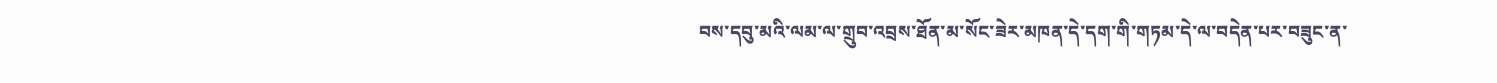བས་དབུ་མའི་ལམ་ལ་གྲུབ་འབྲས་ཐོན་མ་སོང་ཟེར་མཁན་དེ་དག་གི་གཏམ་དེ་ལ་བདེན་པར་བཟུང་ན་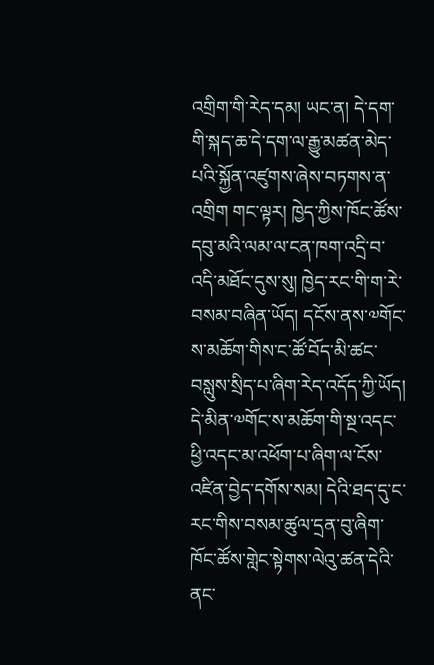འགྲིག་གི་རེད་དམ། ཡང་ན། དེ་དག་གི་སྐད་ཆ་དེ་དག་ལ་རྒྱུ་མཚན་མེད་པའི་སྐྱོན་འཛུགས་ཞེས་བཏགས་ན་འགྲིག གང་ལྟར། ཁྱེད་ཀྱིས་ཁོང་ཚོས་དབུ་མའི་ལམ་ལ་ངན་ཁག་འདྲི་བ་འདི་མཐོང་དུས་སུ། ཁྱེད་རང་གི་ག་རེ་བསམ་བཞིན་ཡོད། དངོས་ནས་༧གོང་ས་མཆོག་གིས་ང་ཚོ་བོད་མི་ཚང་བསླུས་སྲིད་པ་ཞིག་རེད་འདོད་ཀྱི་ཡོད། དེ་མིན་༧གོང་ས་མཆོག་གི་སྔ་འདང་ཕྱི་འདང་མ་འཕོག་པ་ཞིག་ལ་ངོས་འཛིན་བྱེད་དགོས་སམ། དེའི་ཐད་དུ་ང་རང་གིས་བསམ་ཚུལ་དྲན་བུ་ཞིག་ཁོང་ཚོས་གླེང་སྟེགས་ལེའུ་ཚན་དེའི་ནང་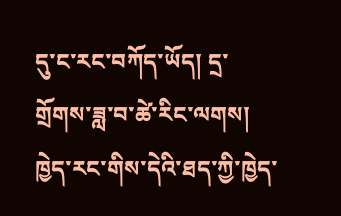དུ་ང་རང་བཀོད་ཡོད། དྲ་གྲོགས་ཟླ་བ་ཚེ་རིང་ལགས། ཁྱེད་རང་གིས་དེའི་ཐད་ཀྱི་ཁྱེད་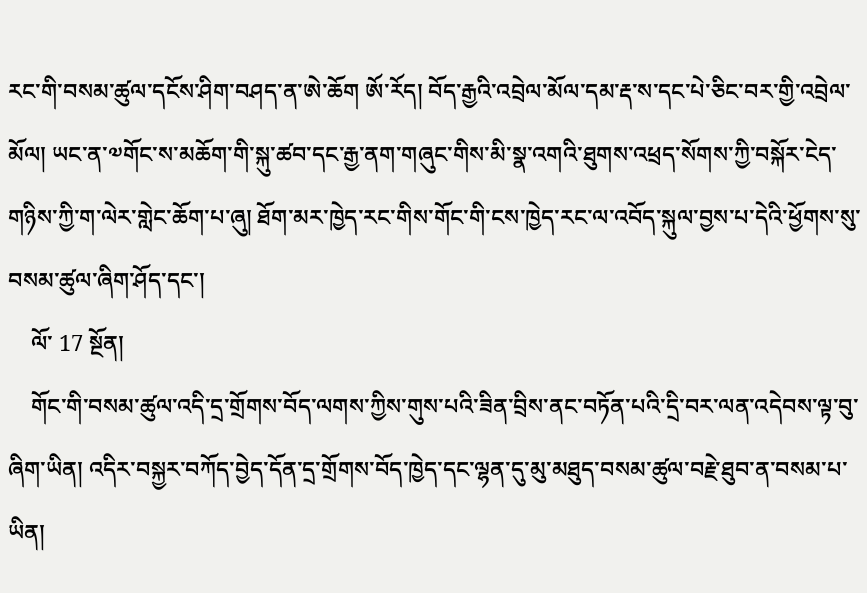རང་གི་བསམ་ཚུལ་དངོས་ཤིག་བཤད་ན་ཨེ་ཆོག ཨོ་རོད། བོད་རྒྱའི་འབྲེལ་མོལ་དམ་རྡ་ས་དང་པེ་ཅིང་བར་གྱི་འབྲེལ་མོལ། ཡང་ན་༧གོང་ས་མཆོག་གི་སྐུ་ཚབ་དང་རྒྱ་ནག་གཞུང་གིས་མི་སྣ་འགའི་ཐུགས་འཕྲད་སོགས་ཀྱི་བསྐོར་ངེད་གཉིས་ཀྱི་ག་ལེར་གླེང་ཆོག་པ་ཞུ། ཐོག་མར་ཁྱེད་རང་གིས་གོང་གི་ངས་ཁྱེད་རང་ལ་འབོད་སྐུལ་བྱས་པ་དེའི་ཕྱོགས་སུ་བསམ་ཚུལ་ཞིག་ཤོད་དང་།
    ལོ་ 17 སྔོན།
    གོང་གི་བསམ་ཚུལ་འདི་དྲ་གྲོགས་བོད་ལགས་ཀྱིས་གུས་པའི་ཟིན་བྲིས་ནང་བཏོན་པའི་དྲི་བར་ལན་འདེབས་ལྟ་བུ་ཞིག་ཡིན། འདིར་བསྐྱར་བཀོད་བྱེད་དོན་དྲ་གྲོགས་བོད་ཁྱེད་དང་ལྷན་དུ་མུ་མཐུད་བསམ་ཚུལ་བརྗེ་ཐུབ་ན་བསམ་པ་ཡིན།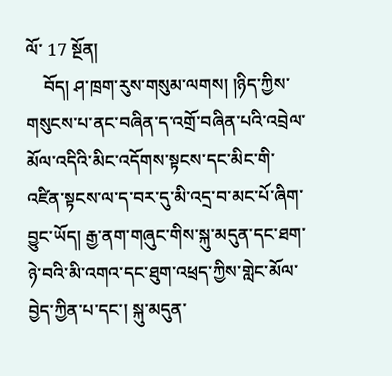ལོ་ 17 སྔོན།
    བོད། ཤ་ཁྲག་རུས་གསུམ་ལགས། །ཉིད་ཀྱིས་གསུངས་པ་ནང་བཞིན་ད་འགྲོ་བཞིན་པའི་འབྲེལ་མོལ་འདིའི་མིང་འདོགས་སྟངས་དང་མིང་གི་འཛིན་སྟངས་ལ་ད་བར་དུ་མི་འདྲ་བ་མང་པོ་ཞིག་བྱུང་ཡོད། རྒྱ་ནག་གཞུང་གིས་སྐུ་མདུན་དང་ཐག་ཉེ་བའི་མི་འགའ་དང་ཐུག་འཕྲད་ཀྱིས་གླེང་མོལ་བྱེད་ཀྱིན་པ་དང་། སྐུ་མདུན་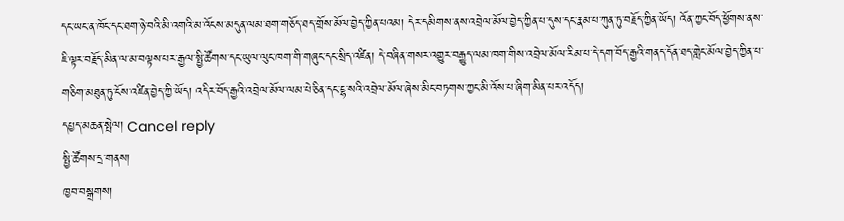དང་ཡང་ན་ཁོང་དང་ཐག་ཉེ་བའི་མི་འགའི་མ་འོངས་མདུན་ལམ་ཐག་གཅོད་ཐད་གྲོས་མོལ་བྱེད་ཀྱིན་པའམ། དེར་དམིགས་ནས་འབྲེལ་མོལ་བྱེད་ཀྱིན་པ་དུས་དང་རྣམ་པ་ཀུན་ཏུ་བརྗོད་ཀྱིན་ཡོད། འོན་ཀྱང་བོད་ཕྱོགས་ནས་ཇི་ལྟར་བརྗོད་མིན་ལ་མ་བལྟས་པར་རྒྱལ་སྤྱི་ཚོགས་དང་ཡུལ་ལུང་ཁག་གི་གཞུང་དང་སྲིད་འཛིན། དེ་བཞིན་གསར་འགྱུར་བརྒྱུད་ལམ་ཁག་གིས་འབྲེལ་མོལ་རིམ་པ་དེ་དག་བོད་རྒྱའི་གནད་དོན་ཐད་གླེང་མོལ་བྱེད་ཀྱིན་པ་གཅིག་མཐུན་ཏུ་ངོས་འཛིན་བྱེད་ཀྱི་ཡོད། འདིར་བོད་རྒྱའི་འབྲེལ་མོལ་ལམ་པེ་ཅིན་དང་ངྷ་སའི་འབྲེལ་མོལ་ཞེས་མིང་བཏགས་ཀྱང་མི་འོས་པ་ཞིག་མིན་པར་འདོད།
དཔྱད་མཆན་སྤེལ། Cancel reply
སྤྱི་ཚོགས་དྲ་གནས།
ཁྱབ་བསྒྲགས།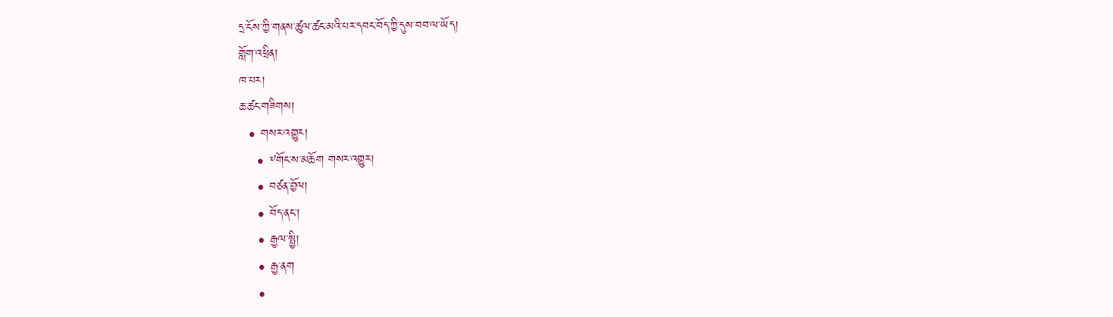དྲ་ངོས་ཀྱི་གནས་ཚུལ་ཚང་མའི་པར་དབང་བོད་ཀྱི་དུས་བབ་ལ་ཡོད།
གློག་འཕྲིན།
ཁ་པར།
ཆ་ཚང་གཟིགས།
  • གསར་འགྱུར།
    • ༸གོང་ས་མཆོག གསར་འགྱུར།
    • བཙན་བྱོལ།
    • བོད་ནང་།
    • རྒྱལ་སྤྱི།
    • རྒྱ་ནག
    •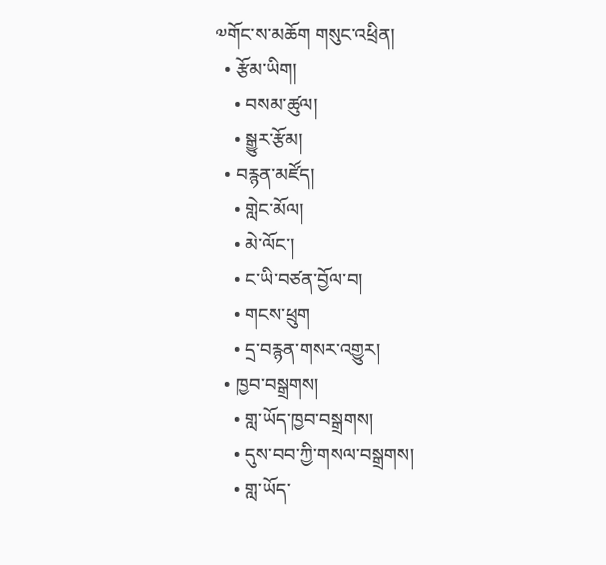༧གོང་ས་མཆོག གསུང་འཕྲིན།
  • རྩོམ་ཡིག།
    • བསམ་ཚུལ།
    • སྒྱུར་རྩོམ།
  • བརྙན་མཛོད།
    • གླེང་མོལ།
    • མེ་ལོང་།
    • ང་ཡི་བཙན་བྱོལ་བ།
    • གངས་ཕྲུག
    • དྲ་བརྙན་གསར་འགྱུར།
  • ཁྱབ་བསྒྲགས།
    • གླ་ཡོད་ཁྱབ་བསྒྲགས།
    • དུས་བབ་ཀྱི་གསལ་བསྒྲགས།
    • གླ་ཡོད་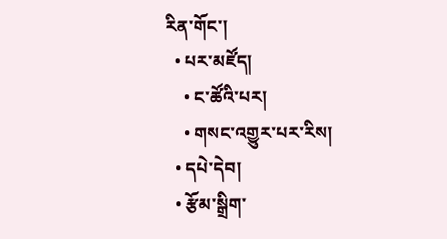རིན་གོང་།
  • པར་མཛོད།
    • ང་ཚོའི་པར།
    • གསང་འགྱུར་པར་རིས།
  • དཔེ་དེབ།
  • རྩོམ་སྒྲིག་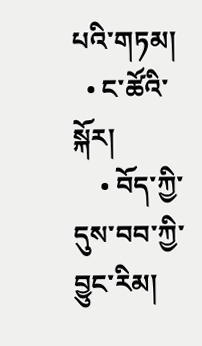པའི་གཏམ།
  • ང་ཚོའི་སྐོར།
    • བོད་ཀྱི་དུས་བབ་ཀྱི་བྱུང་རིམ།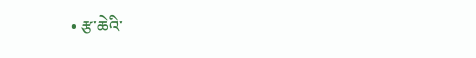• རྩ་ཆེའི་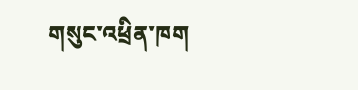གསུང་འཕྲིན་ཁག